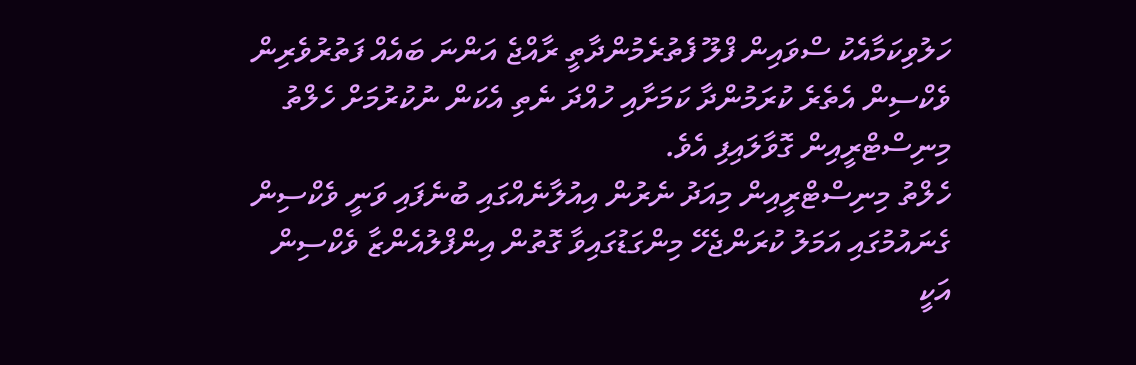ހަލުވިކަމާއެކު ސްވައިން ފްލޫ ފެތުރެމުންދާތީ ރާއްޖެ އަންނަ ބައެއް ފަތުރުވެރިން ވެކްސިން އެތެރެ ކުރަމުންދާ ކަމަށާއި ހުއްދަ ނެތި އެކަން ނުކުރުމަށް ހެލްތު މިނިސްޓްރީއިން ގޮވާލައިފި އެވެ.
ހެލްތު މިނިސްޓްރީއިން މިއަދު ނެރުން އިއުލާނެއްގައި ބުނެފައި ވަނީ ވެކްސިން ގެނައުމުގައި އަމަލު ކުރަންޖެހޭ މިންގަޑުގައިވާ ގޮތުން އިންފްލުއެންޒާ ވެކްސިން އަކީ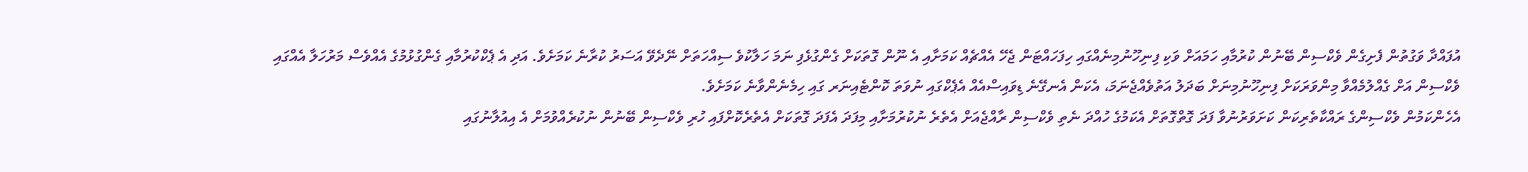އުފައްދާ ވަގުތުން ފެށިގެން ވެކްސިން ބޭނުން ކުރުމާއި ހަމައަށް ވަކި ފިނިހޫނުމިނެއްގައި ހިފަހައްޓަން ޖެހޭ އެއްޗެއް ކަމަށާއި އެ ނޫން ގޮތަކަށް ގެންގުޅެފި ނަމަ ހަލާކުވެ ސިއްހަތަށް ނޭދެވޭ އަސަރު ކުރާނެ ކަމަށެވެ. އަދި އެ ޕެކްކުރުމާއި ގެންގުޅުމުގެ އެއްވެސް މަރުހަލާ އެއްގައި ވެކްސިން އަށް ގެއްލުމެއްވާ މިންވަރަކަށް ފިނިހޫނުމިނަށް ބަދަލު އަތުވެއްޖެނަމަ، އެކަން އެނގޭނެ ޑިވައިސްއެއް އެޕެކްގައި ނުވަތަ ކޮންޓެއިނަރ ގައި ހިމެނެންވާނެ ކަމަށެވެ.
އެހެންކަމުން ވެކްސިންގެ ރައްކާތެރިކަން ކަށަވަރުނުވާ ފަދަ ގޮތްގޮތަށް އެކަމުގެ ހުއްދަ ނެތި ވެކްސިން ރާއްޖެއަށް އެތެރެ ނުކުރުމަށާއި މިފަދަ އެފަދަ ގޮތަކަށް އެތެރެކޮށްފައި ހުރި ވެކްސިން ބޭނުން ނުކުރެއްވުމަށް އެ އިއުލާނުގައި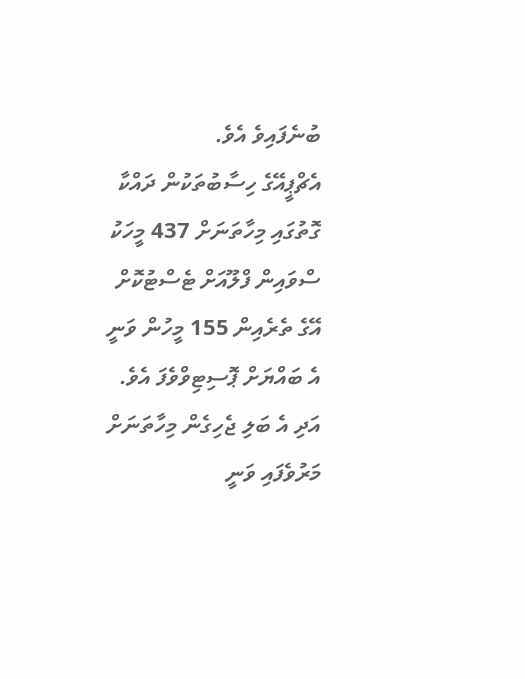ބުނެފައިވެ އެވެ.
އެޗްޕީއޭގެ ހިސާބުތަކުން ދައްކާ ގޮތުގައި މިހާތަނަށް 437 މީހަކު ސްވައިން ފްލޫއަށް ޓެސްޓުކޮށް އޭގެ ތެރެއިން 155 މީހުން ވަނީ އެ ބައްޔަށް ޕޮސިޓިވްވެފަ އެވެ. އަދި އެ ބަލި ޖެހިގެން މިހާތަނަށް މަރުވެފައި ވަނީ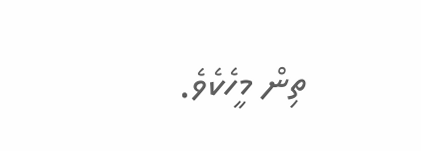ތިން މީހެކެވެ.